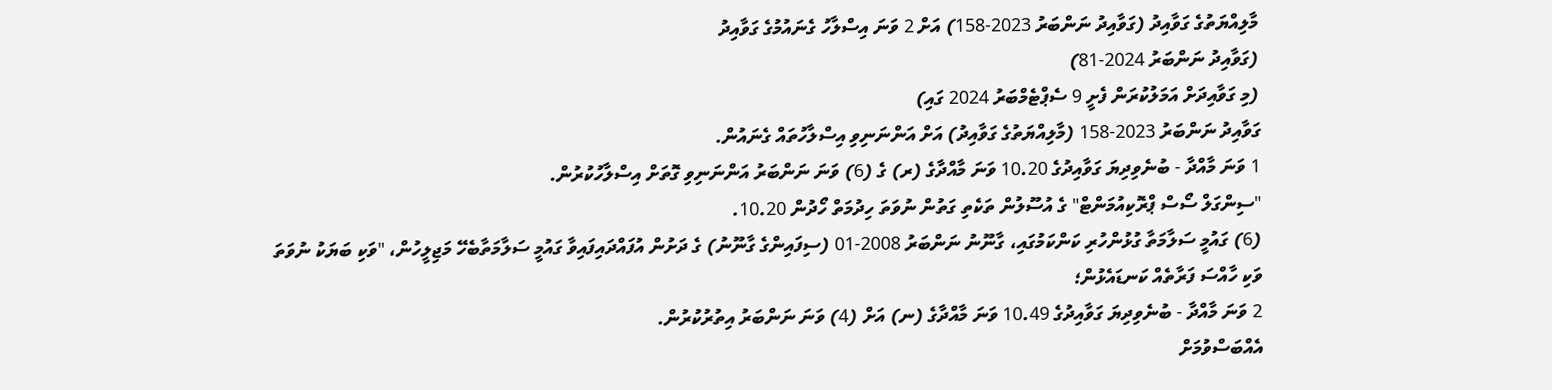މާލިއްޔަތުގެ ގަވާއިދު (ގަވާއިދު ނަންބަރު 2023-158) އަށް 2 ވަނަ އިސްލާހު ގެނައުމުގެ ގަވާއިދު
(ގަވާއިދު ނަންބަރު 2024-81)
(މި ގަވާއިދަށް އަމަލުކުރަން ފެށީ 9 ސެޕްޓެމްބަރު 2024 ގައި)
ގަވާއިދު ނަންބަރު 2023-158 (މާލިއްޔަތުގެ ގަވާއިދު) އަށް އަންނަނިވި އިސްލާހުތައް ގެނައުން.
1 ވަނަ މާއްދާ - ބުނެވިދިޔަ ގަވާއިދުގެ 10.20 ވަނަ މާއްދާގެ (ރ) ގެ (6) ވަނަ ނަންބަރު އަންނަނިވި ގޮތަށް އިސްލާހުކުރުން.
"ސިންގަލް ސޯސް ޕްރޮކިއުމަންޓް" ގެ އުސޫލުން ތަކެތި ގަތުން ނުވަތަ ހިދުމަތް ހޯދުން 10.20.
(6) ގައުމީ ސަލާމަތާ ގުޅުންހުރި ކަންކަމުގައި، ގާނޫނު ނަންބަރު 2008-01 (ސިފައިންގެ ގާނޫނު) ގެ ދަށުން އުފައްދައިފައިވާ ގައުމީ ސަލާމަތާބެހޭ މަޖިލީހުން، "ވަކި ބަޔަކު ނުވަތަ ވަކި ހާއްސަ ފަރާތެއް ކަނޑައެޅުން؛
2 ވަނަ މާއްދާ - ބުނެވިދިޔަ ގަވާއިދުގެ 10.49 ވަނަ މާއްދާގެ (ނ) އަށް (4) ވަނަ ނަންބަރު އިތުރުކުރުން.
އެއްބަސްވުމަށް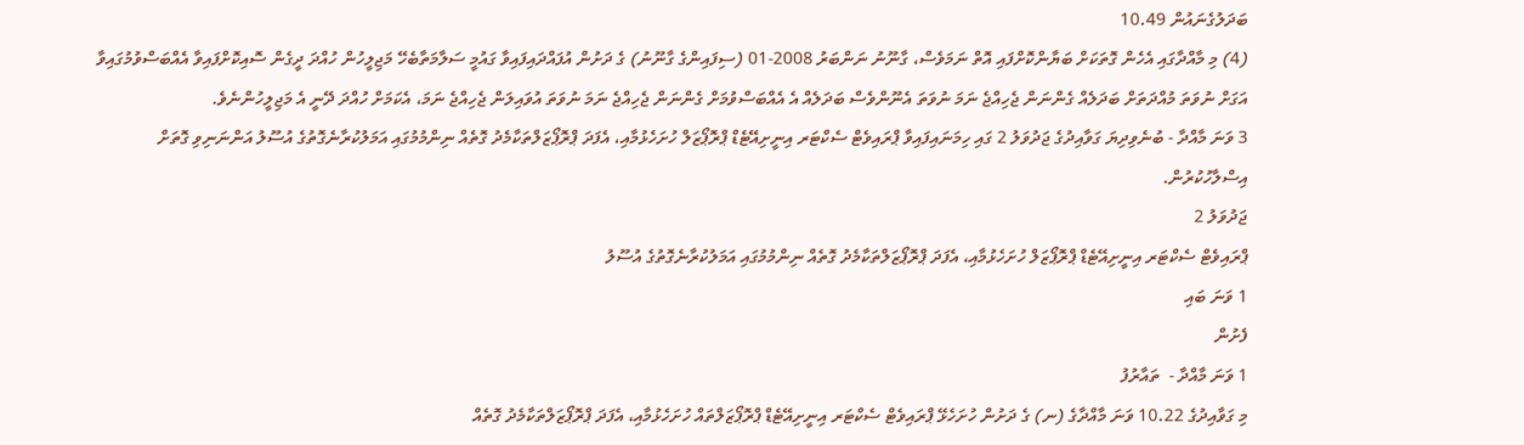ބަދަލުގެނައުން 10.49
(4) މި މާއްދާގައި އެހެން ގޮތަކަށް ބަޔާންކޮށްފައި އޮތް ނަމަވެސް، ގާނޫނު ނަންބަރު 2008-01 (ސިފައިންގެ ގާނޫނު) ގެ ދަށުން އުފައްދައިފައިވާ ގައުމީ ސަލާމަތާބެހޭ މަޖިލީހުން ހުއްދަ ދީގެން ސޮއިކޮށްފައިވާ އެއްބަސްވުމުގައިވާ އަގަށް ނުވަތަ މުއްދަތަށް ބަދަލެއް ގެންނަން ޖެހިއްޖެ ނަމަ ނުވަތަ އެނޫންވެސް ބަދަލެއް އެ އެއްބަސްވުމަށް ގެންނަން ޖެހިއްޖެ ނަމަ ނުވަތަ އުވައިލަން ޖެހިއްޖެ ނަމަ، އެކަމަށް ހުއްދަ ދޭނީ އެ މަޖިލީހުންނެވެ.
3 ވަނަ މާއްދާ - ބުނެވިދިޔަ ގަވާއިދުގެ ޖަދުވަލު 2 ގައި ހިމަނައިފައިވާ ޕްރައިވެޓް ސެކްޓަރ އިނީށިއޭޓެޑް ޕްރޮޕޯޒަލް ހުށަހެޅުމާއި، އެފަދަ ޕްރޮޕޯޒަލްތަކާމެދު ގޮތެއް ނިންމުމުގައި އަމަލުކުރާނެގޮތުގެ އުސޫލު އަންނަނިވި ގޮތަށް އިސްލާހުކުރުން.
ޖަދުވަލު 2
ޕްރައިވެޓް ސެކްޓަރ އިނީށިއޭޓެޑް ޕްރޮޕޯޒަލް ހުށަހެޅުމާއި، އެފަދަ ޕްރޮޕޯޒަލްތަކާމެދު ގޮތެއް ނިންމުމުގައި އަމަލުކުރާނެގޮތުގެ އުސޫލު
1 ވަނަ ބައި
ފެށުން
1 ވަނަ މާއްދާ -  ތައާރުފު
މި ގަވާއިދުގެ 10.22 ވަނަ މާއްދާގެ (ނ) ގެ ދަށުން ހުށަހެޅޭ ޕްރައިވެޓް ސެކްޓަރ އިނީށިއޭޓެޑް ޕްރޮޕޯޒަލްތައް ހުށަހެޅުމާއި، އެފަދަ ޕްރޮޕޯޒަލްތަކާމެދު ގޮތެއް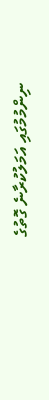ނިންމުމުގައި އަމަލުކުރާނެ ގޮތުގެ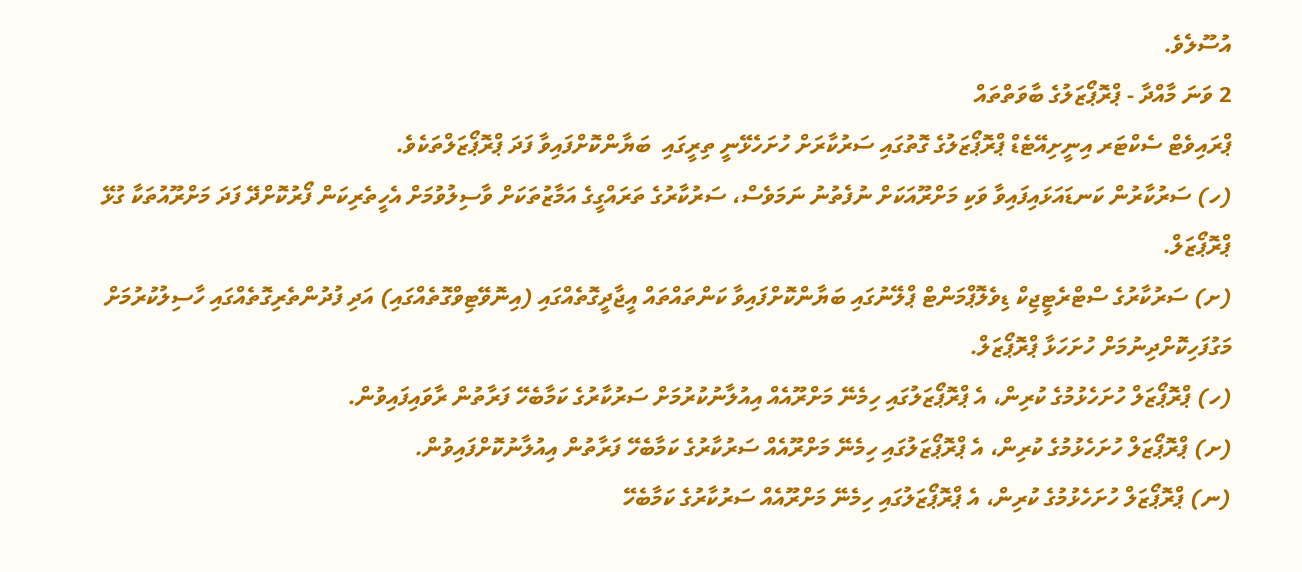އުސޫލެވެ.
2 ވަނަ މާއްދާ - ޕްރޮޕޯޒަލުގެ ބާވަތްތައް
ޕްރައިވެޓް ސެކްޓަރ އިނީށިއޭޓެޑް ޕްރޮޕޯޒަލުގެ ގޮތުގައި ސަރުކާރަށް ހުށަހެޅޭނީ ތިރީގައި  ބަޔާންކޮށްފައިވާ ފަދަ ޕްރޮޕޯޒަލްތަކެވެ.
(ހ) ސަރުކާރުން ކަނޑައަޅައިފައިވާ ވަކި މަށްރޫއަކަށް ނުފެތުނު ނަމަވެސް، ސަރުކާރުގެ ތަރައްގީގެ އަމާޒުތަކަށް ވާސިލުވުމަށް އެހީތެރިކަން ފޯރުކޮށްދޭ ފަދަ މަށްރޫއުތަކާ ގުޅޭ ޕްރޮޕޯޒަލް.
(ށ) ސަރުކާރުގެ ސްޓްރެޓީޖިކް ޑިވެލޮޕްމަންޓް ޕްލޭނުގައި ބަޔާންކޮށްފައިވާ ކަންތައްތައް އީޖާދީގޮތެއްގައި (އިނޮވޭޓިވްގޮތެއްގައި) އަދި ފުދުންތެރިގޮތެއްގައި ހާސިލުކުރުމަށް މަގުފަހިކޮށްދިނުމަށް ހުށަހަޅާ ޕްރޮޕޯޒަލް.
(ހ) ޕްރޮޕޯޒަލް ހުށަހެޅުމުގެ ކުރިން، އެ ޕްރޮޕޯޒަލުގައި ހިމެނޭ މަށްރޫއެއް އިއުލާނުކުރުމަށް ސަރުކާރުގެ ކަމާބެހޭ ފަރާތުން ރާވައިފައިވުން.
(ށ) ޕްރޮޕޯޒަލް ހުށަހެޅުމުގެ ކުރިން، އެ ޕްރޮޕޯޒަލުގައި ހިމެނޭ މަށްރޫއެއް ސަރުކާރުގެ ކަމާބެހޭ ފަރާތުން އިއުލާނުކޮށްފައިވުން.
(ނ) ޕްރޮޕޯޒަލް ހުށަހެޅުމުގެ ކުރިން، އެ ޕްރޮޕޯޒަލުގައި ހިމެނޭ މަށްރޫއެއް ސަރުކާރުގެ ކަމާބެހޭ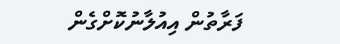ފަރާތުން އިއުލާނުކޮށްގެން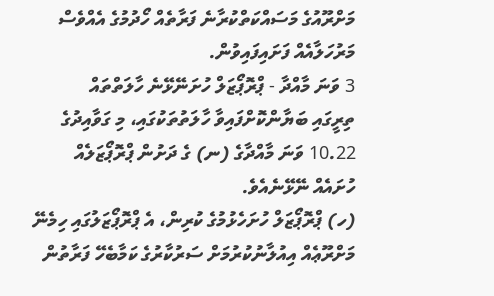މަށްރޫއުގެ މަސައްކަތްކުރާނެ ފަރާތެއް ހޯދުމުގެ އެއްވެސް މަރުހަލާއެއް ފަށައިފައިވުން.
3 ވަނަ މާއްދާ - ޕްރޮޕޯޒަލް ހުށަނޭޅޭނެ ހާލަތްތައް
ތިރީގައި ބަޔާންކޮށްފައިވާ ހާލަތުތަކުގައި، މި ގަވާއިދުގެ 10.22 ވަނަ މާއްދާގެ (ނ) ގެ ދަށުން ޕްރޮޕޯޒަލެއް ހުށައެއް ނޭޅޭނެއެވެ.
(ހ) ޕްރޮޕޯޒަލް ހުށަހެޅުމުގެ ކުރިން، އެ ޕްރޮޕޯޒަލުގައި ހިމެނޭ މަށްރޫޢެއް އިއުލާނުކުރުމަށް ސަރުކާރުގެ ކަމާބެހޭ ފަރާތުން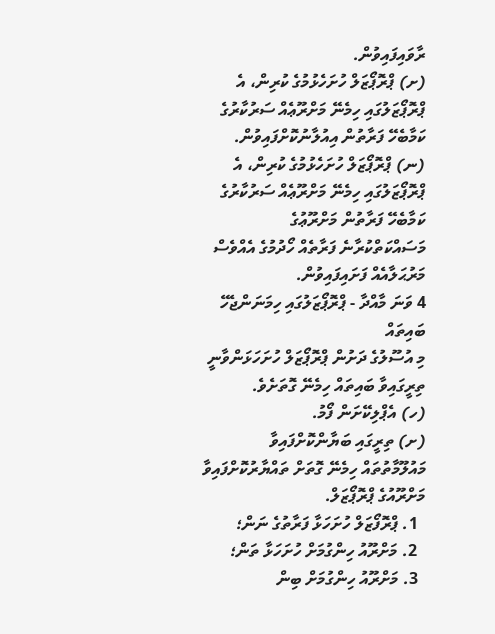ރާވައިފައިވުން.
(ށ) ޕްރޮޕޯޒަލް ހުށަހެޅުމުގެ ކުރިން، އެ ޕްރޮޕޯޒަލުގައި ހިމެނޭ މަށްރޫޢެއް ސަރުކާރުގެ ކަމާބެހޭ ފަރާތުން އިއުލާނުކޮށްފައިވުން.
(ނ) ޕްރޮޕޯޒަލް ހުށަހެޅުމުގެ ކުރިން، އެ ޕްރޮޕޯޒަލުގައި ހިމެނޭ މަށްރޫޢެއް ސަރުކާރުގެ ކަމާބެހޭ ފަރާތުން މަށްރޫޢުގެ މަސައްކަތްކުރާނެ ފަރާތެއް ހޯދުމުގެ އެއްވެސް މަރުޙަލާއެއް ފަށައިފައިވުން.
4 ވަނަ މާއްދާ - ޕްރޮޕޯޒަލުގައި ހިމަނަންޖެހޭ ބައިތައް
މި އުސޫލުގެ ދަށުން ޕްރޮޕޯޒަލް ހުށަހަޅަންވާނީ ތިރީގައިވާ ބައިތައް ހިމެނޭ ގޮތަށެވެ.
(ހ) އެޕްލިކޭށަން ފޯމު.
(ށ) ތިރީގައި ބަޔާންކޮށްފައިވާ މައުލޫމާތުތައް ހިމެނޭ ގޮތަށް ތައްޔާރުކޮށްފައިވާ މަށްރޫއުގެ ޕްރޮޕޯޒަލް.
  1. ޕްރޮފޯޒަލް ހުށަހަޅާ ފަރާތުގެ ނަން؛
  2. މަށްރޫއު ހިންގުމަށް ހުށަހަޅާ ތަން؛
  3. މަށްރޫއު ހިންގުމަށް ބިން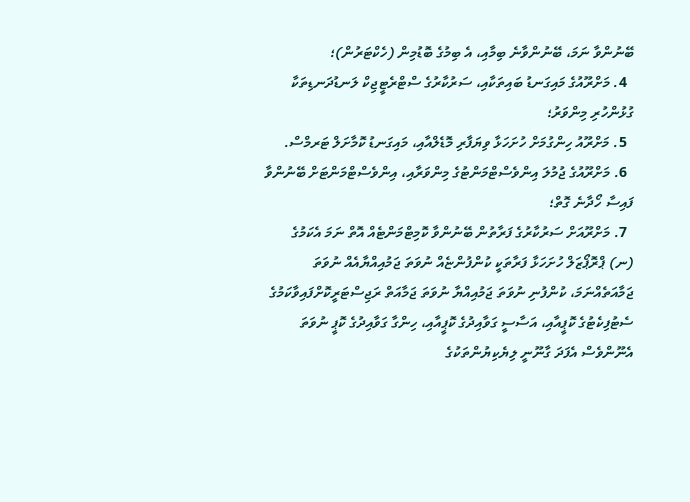ބޭނުންވާ ނަމަ، ބޭނުންވާނެ ބިމާއި، އެ ބިމުގެ ބޮޑުމިން (ހެކްޓަރުން)؛
  4. މަށްރޫއުގެ މައިގަނޑު ބައިތަކާއި، ސަރުކާރުގެ ސްޓްރެޓީޖިކް ލަނޑުދަނޑިތަކާ ގުޅުންހުރި މިންވަރު؛
  5. މަށްރޫއު ހިންގުމަށް ހުށަހަޅާ ވިޔަފާރި މޮޑެލްއާއި، މައިގަނޑު ކޮމާށަލް ޓަރމްސް.
  6. މަށްރޫއުގެ ޖުމުލަ އިންވެސްޓްމަންޓުގެ މިންވަރާއި، އިންވެސްޓްމަންޓަށް ބޭނުންވާ ފައިސާ ހޯދާނެ ގޮތް؛
  7. މަށްރޫއަށް ސަރުކާރުގެ ފަރާތުން ބޭނުންވާ ކޮމިޓްމަންޓެއް އޮތް ނަމަ އެކަމުގެ
(ނ) ޕްރޮޕޯޒަލް ހުށަހަޅާ ފަރާތަކީ ކުންފުންޏެއް ނުވަތަ ޖަމުއިއްޔާއެއް ނުވަތަ ޖަމާއަތެއްނަމަ، ކުންފުނި ނުވަތަ ޖަމުއިއްޔާ ނުވަތަ ޖަމާއަތް ރަޖިސްޓަރީކޮށްފައިވާކަމުގެ ސެޓުފިކެޓުގެ ކޮޕީއާއި، އަސާސީ ގަވާއިދުގެ ކޮޕީއާއި، ހިންގާ ގަވާއިދުގެ ކޮޕީ ނުވަތަ އެނޫންވެސް އެފަދަ ގާނޫނީ ލިޔެކިޔުންތަކުގެ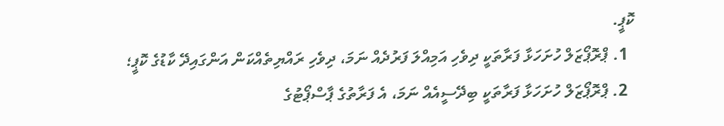ކޮޕީ.
  1. ޕްރޮޕޯޒަލް ހުށަހަޅާ ފަރާތަކީ ދިވެހި އަމިއްލަ ފަރުދެއް ނަމަ، ދިވެހި ރައްޔިތެއްކަން އަންގައިދޭ ކާޑުގެ ކޮޕީ؛
  2. ޕްރޮޕޯޒަލް ހުށަހަޅާ ފަރާތަކީ ބިދޭސީއެއް ނަމަ، އެ ފަރާތުގެ ޕާސްޕޯޓުގެ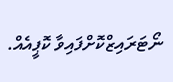ނޯޓަރައިޒްކޮށްފައިވާ ކޮޕީއެއް.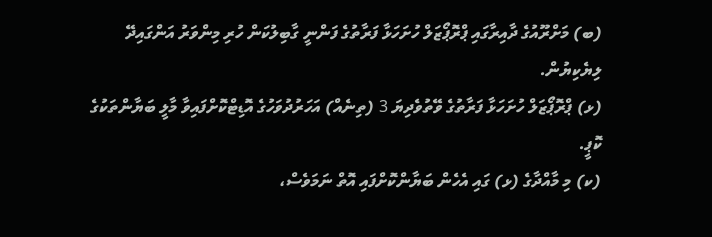(ބ) މަށްރޫއުގެ ދާއިރާގައި ޕްރޮޕޯޒަލް ހުށަހަޅާ ފަރާތުގެ ފަންނީ ގާބިލުކަން ހުރި މިންވަރު އަންގައިދޭ ލިޔެކިޔުން.
(ޅ) ޕްރޮޕޯޒަލް ހުށަހަޅާ ފަރާތުގެ ވޭތުވެދިޔަ 3 (ތިނެއް) އަހަރުދުވަހުގެ އޮޑިޓްކޮށްފައިވާ މާލީ ބަޔާންތަކުގެ ކޮޕީ.
(ކ) މި މާއްދާގެ (ޅ) ގައި އެހެން ބަޔާންކޮށްފައި އޮތް ނަމަވެސް،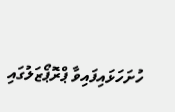ހުށަހަޅައިފައިވާ ޕްރޮޕޯޒަލުގައި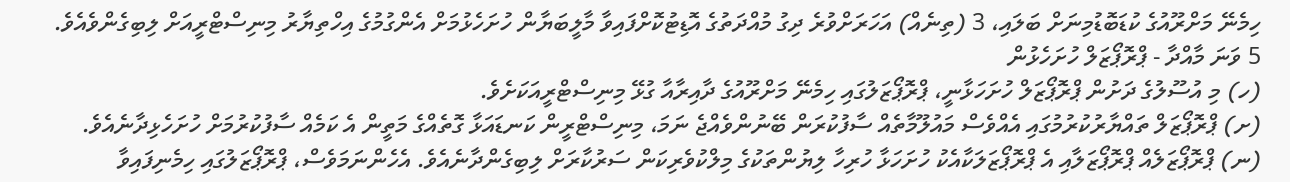ހިމެނޭ މަށްރޫއުގެ ކުޑަބޮޑުމިނަށް ބަލައި، 3 (ތިނެއް) އަހަރަށްވުރެ ދިގު މުއްދަތުގެ އޮޑިޓުކޮށްފައިވާ މާލީބަޔާން ހުށަހެޅުމަށް އެންގުމުގެ އިހްތިޔާރު މިނިސްޓްރީއަށް ލިބިގެންވެއެވެ.
5 ވަނަ މާއްދާ - ޕްރޮޕޯޒަލް ހުށަހެޅުން
(ހ) މި އުސޫލުގެ ދަށުން ޕްރޮޕޯޒަލް ހުށަހަޅާނީ، ޕްރޮޕޯޒަލުގައި ހިމެނޭ މަށްރޫއުގެ ދާއިރާއާ ގުޅޭ މިނިސްޓްރީއަކަށެވެ.
(ށ) ޕްރޮޕޯޒަލް ތައްޔާރުކުރުމުގައި އެއްވެސް މައުލޫމާތެއް ސާފުކުރަން ބޭނުންވެއްޖެ ނަމަ، މިނިސްޓްރީން ކަނޑައަޅާ ގޮތެއްގެ މަތީން އެ ކަމެއް ސާފުކުރުމަށް ހުށަހެޅިދާނެއެވެ.
(ނ) ޕްރޮޕޯޒަލެއް ޕްރޮޕޯޒަލާއި އެ ޕްރޮޕޯޒަލަކާއެކު ހުށަހަޅާ ހުރިހާ ލިޔުންތަކުގެ މިލްކުވެރިކަން ސަރުކާރަށް ލިބިގެންދާނެއެވެ. އެހެންނަމަވެސް، ޕްރޮޕޯޒަލުގައި ހިމެނިފައިވާ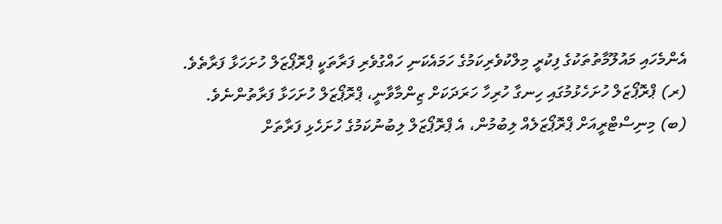އެންމެހައި މައުލޫމާތުތަކުގެ ފިކުރީ މިލްކުވެރިކަމުގެ ހަމައެކަނި ހައްގުވެރި ފަރާތަކީ ޕްރޮޕޯޒަލް ހުށަހަޅާ ފަރާތެވެ.
(ރ) ޕްރޮޕޯޒަލް ހުށަހެޅުމުގައި ހިނގާ ހުރިހާ ހަރަދަކަށް ޒިންމާވާނީ، ޕްރޮޕޯޒަލް ހުށަހަޅާ ފަރާތުންނެވެ.
(ބ) މިނިސްޓްރީއަށް ޕްރޮޕޯޒަލެއް ލިބުމުން، އެ ޕްރޮޕޯޒަލް ލިބުނުކަމުގެ ހުށަހެޅި ފަރާތަށް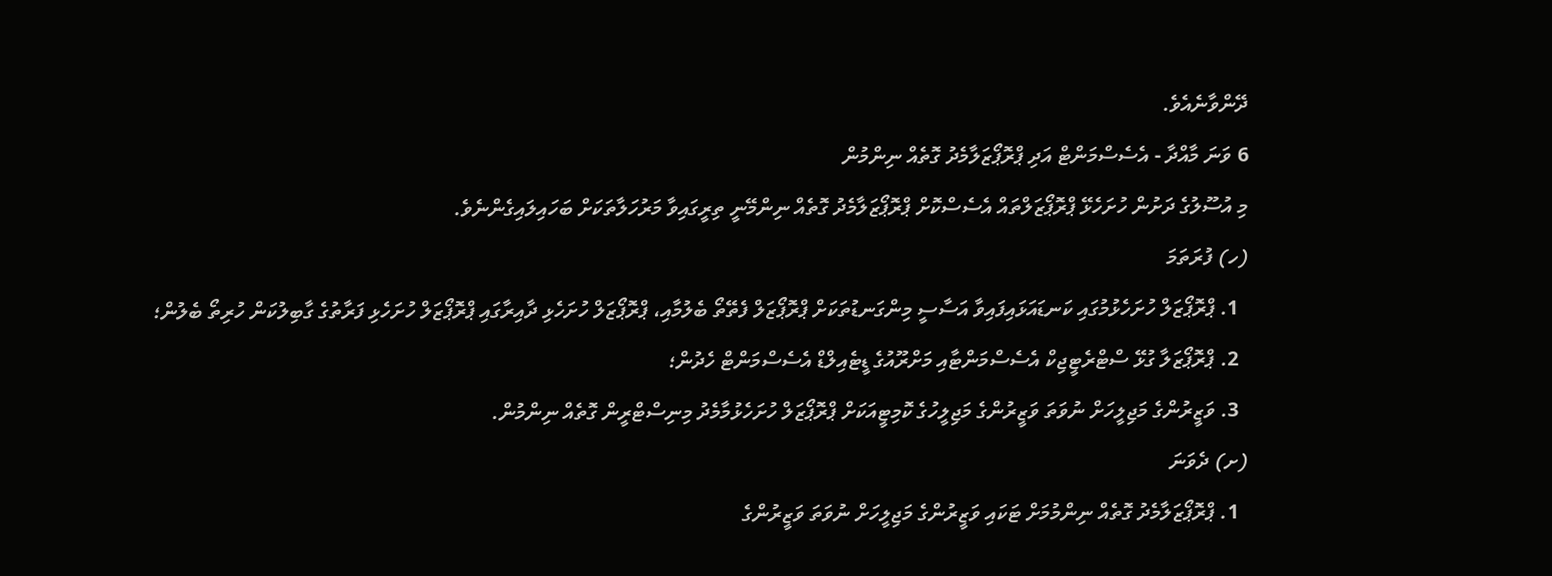ދޭންވާނެއެވެ.
6 ވަނަ މާއްދާ - އެސެސްމަންޓް އަދި ޕްރޮޕޯޒަލާމެދު ގޮތެއް ނިންމުން
މި އުސޫލުގެ ދަށުން ހުށަހެޅޭ ޕްރޮޕޯޒަލްތައް އެސެސްކޮށް ޕްރޮޕޯޒަލާމެދު ގޮތެއް ނިންމޭނީ ތިރީގައިވާ މަރުހަލާތަކަށް ބަހައިލައިގެންނެވެ.
(ހ) ފުރަތަމަ
  1. ޕްރޮޕޯޒަލް ހުށަހެޅުމުގައި ކަނޑައަޅައިފައިވާ އަސާސީ މިންގަނޑުތަކަށް ޕްރޮޕޯޒަލް ފެތޭތޯ ބެލުމާއި، ޕްރޮޕޯޒަލް ހުށަހެޅި ދާއިރާގައި ޕްރޮޕޯޒަލް ހުށަހެޅި ފަރާތުގެ ގާބިލުކަން ހުރިތޯ ބެލުން؛
  2. ޕްރޮޕޯޒަލާ ގުޅޭ ސްޓްރެޓީޖިކް އެސެސްމަންޓާއި މަށްރޫއުގެ ޑީޓެއިލްޑް އެސެސްމަންޓް ހެދުން؛
  3. ވަޒީރުންގެ މަޖިލީހަށް ނުވަތަ ވަޒީރުންގެ މަޖިލީހުގެ ކޮމިޓީއަކަށް ޕްރޮޕޯޒަލް ހުށަހެޅުމާމެދު މިނިސްޓްރީން ގޮތެއް ނިންމުން.
(ށ) ދެވަނަ
  1. ޕްރޮޕޯޒަލާމެދު ގޮތެއް ނިންމުމަށް ޓަކައި ވަޒީރުންގެ މަޖިލީހަށް ނުވަތަ ވަޒީރުންގެ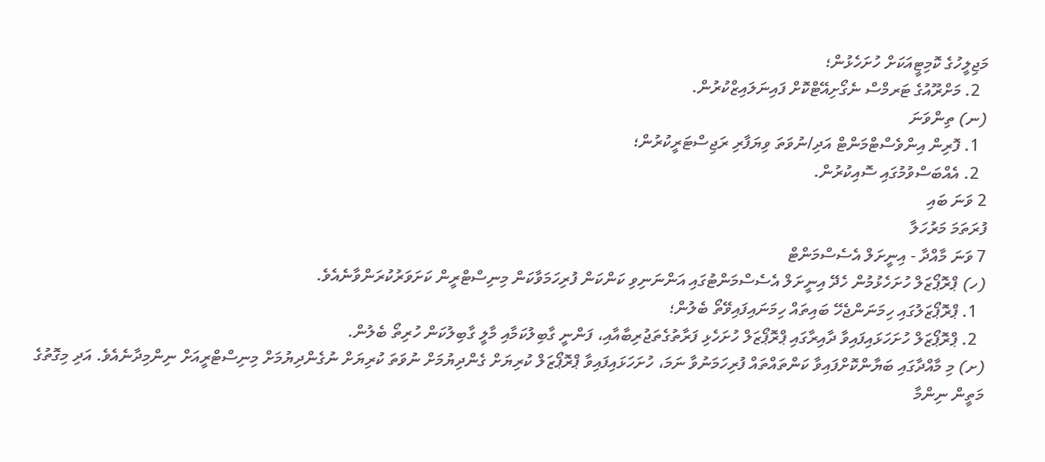މަޖިލީހުގެ ކޮމިޓީއަކަށް ހުށަހެޅުން؛
  2. މަށްރޫއުގެ ޓަރމްސް ނެގޯށިއޭޓްކޮށް ފައިނަލައިޒްކުރުން.
(ނ) ތިންވަނަ
  1. ފޮރިން އިންވެސްޓްމަންޓް އަދި/ނުވަތަ ވިޔަފާރި ރަޖިސްޓަރީކުރުން؛
  2. އެއްބަސްވުމުގައި ސޮއިކުރުން.
2 ވަނަ ބައި
ފުރަތަމަ މަރުހަލާ
7 ވަނަ މާއްދާ - އިނީށަލް އެސެސްމަންޓް
(ހ) ޕްރޮޕޯޒަލް ހުށަހެޅުމުން ހެދޭ އިނީށަލް އެސެސްމަންޓުގައި އަންނަނިވި ކަންކަން ފުރިހަމަވާކަން މިނިސްޓްރީން ކަށަވަރުކުރަންވާނެއެވެ.
  1. ޕްރޮޕޯޒަލުގައި ހިމަނަންޖެހޭ ބައިތައް ހިމަނައިފައިވޭތޯ ބެލުން؛
  2. ޕްރޮޕޯޒަލް ހުށަހަޅައިފައިވާ ދާއިރާގައި ޕްރޮޕޯޒަލް ހުށަހެޅި ފަރާތުގެތަޖުރިބާއާއި، ފަންނީ ގާބިލުކަމާއި މާލީ ގާބިލުކަން ހުރިތޯ ބެލުން.
(ށ) މި މާއްދާގައި ބަޔާންކޮށްފައިވާ ކަންތައްތައް ފުރިހަމަނުވާ ނަމަ، ހުށަހަޅައިފައިވާ ޕްރޮޕޯޒަލް ކުރިޔަށް ގެންދިޔުމަށް ނުވަތަ ކުރިޔަށް ނުގެންދިޔުމަށް މިނިސްޓްރީއަށް ނިންމިދާނެއެވެ. އަދި މިގޮތުގެ މަތީން ނިންމާ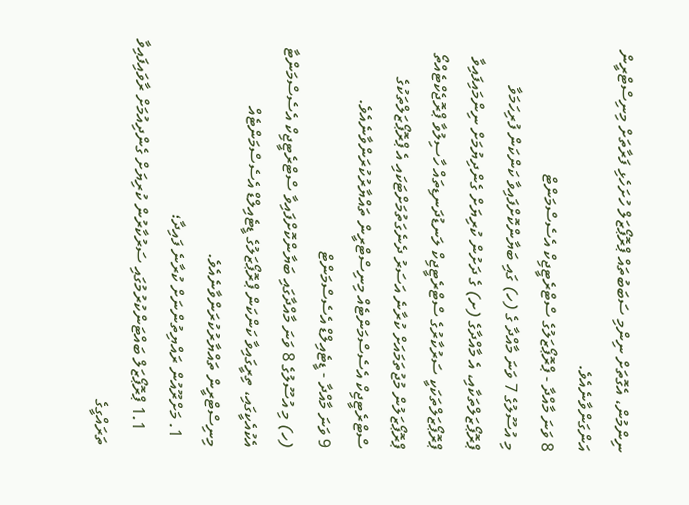ނިންމުން، އެގޮތަށް ނިންމި ސަބަބުތައް ޕްރޮޕޯޒަލް ހުށަހެޅި ފަރާތަށް މިނިސްޓްރީން އަންގަންވާނެއެވެ.
8 ވަނަ މާއްދާ - ޕްރޮޕޯޒަލުގެ ސްޓްރެޓީޖިކް އެސެސްމަންޓް
މި އުސޫލުގެ 7 ވަނަ މާއްދާ ގެ (ހ) ގައި ބަޔާންކޮށްފައިވާ ކަންކަން ފުރިހަމަވާ ޕްރޮޕޯޒަލްތަކާއި، އެ މާއްދާގެ (ށ) ގެ ދަށުން ކުރިޔަށް ގެންދިޔުމަށް ނިންމައިފައިވާ ޕްރޮޕޯޒަލްތަކަކީ ސަރުކާރުގެ ސްޓްރެޓީޖިކް ލަނޑުދަނޑިތައް ހާސިލުވާ ޕްރޮޖެކްޓެއްތޯ ޕްރޮޕޯޒަލުން މުޖުތަމައަށް ކުރާނެ އަސަރު ދެނެގަތުމަށްޓަކައި އެ ޕްރޮޕޯޒަލްތަކުގެ ސްޓްރެޓީޖިކް އެސެސްމަންޓެއް މިނިސްޓްރީން ތައްޔާރުކުރަންވާނެއެވެ.
9 ވަނަ މާއްދާ - ޑީޓެއިލްޑް އެސެސްމަންޓް
(ހ) މި އުސޫލުގެ 8 ވަނަ މާއްދާގައި ބަޔާންކޮށްފައިވާ ސްޓްރެޓީޖިކް އެސެސްމަންޓާ އެކުއެކީގައި، ތިރީގައިވާ ކަންކަން ޕްރޮޕޯޒަލުގެ ޑީޓެއިލްޑް އެސެސްމަންޓެއް މިނިސްޓްރީން ތައްޔާރުކުރަންވާނެއެވެ.
  1. މަށްރޫއުން ރައްޔިތުންނަށް ކުރާނެ ފައިދާ؛
    1.1 ޕްރޮޕޯޒަލް ބައްޓަންކުރުމުގައި ސަރުކާރުން ކުރިޔަށް ގެންދިއުމަށް ރާވައިފައިވާ ތަރައްގީގެ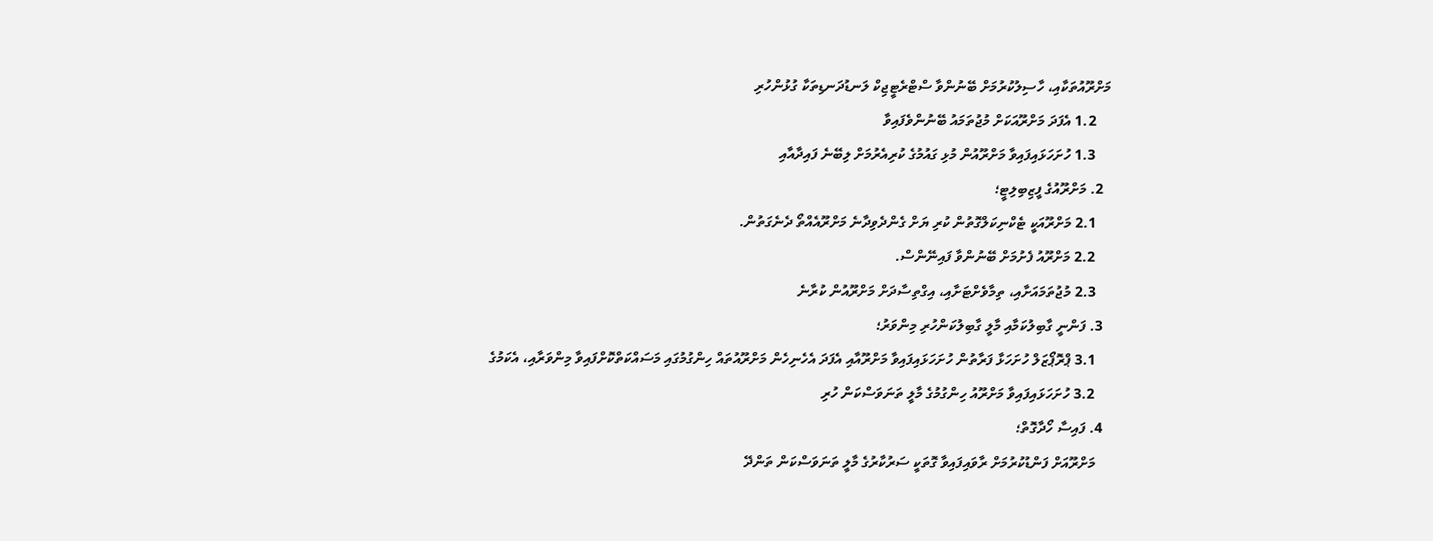މަށްރޫއުތަކާއި، ހާސިލުކުރުމަށް ބޭނުންވާ ސްޓްރެޓީޖިކް ލަނޑުދަނޑިތަކާ ގުޅުންހުރި
    1.2 އެފަދަ މަށްރޫއަކަށް މުޖުތަމައު ބޭނުންވެފައިވާ
    1.3 ހުށަހަޅައިފައިވާ މަށްރޫއުން މުޅި ގައުމުގެ ކުރިއެރުމަށް ލިބޭނެ ފައިދާއާއި
  2. މަށްރޫއުގެ ފީޒިބިލިޓީ؛
    2.1 މަށްރޫއަކީ ޓެކްނިކަލްގޮތުން ކުރި ޔަށް ގެންދެވިދާނެ މަށްރޫއެއްތޯ ދެނެގަތުން.
    2.2 މަށްރޫއު ފެށުމަށް ބޭނުންވާ ފައިނޭންސް.
    2.3 މުޖުތަމައަށާއި، ތިމާވެށްޓަށާއި، އިގްތިސާދަށް މަށްރޫއުން ކުރާނެ
  3. ފަންނީ ގާބިލުކަމާއި މާލީ ގާބިލުކަންހުރި މިންވަރު؛
    3.1 ޕްރޮޕޯޒަލް ހުށަހަޅާ ފަރާތުން ހުށަހަޅައިފައިވާ މަށްރޫއާއި އެފަދަ އެހެނިހެން މަށްރޫއުތައް ހިންގުމުގައި މަސައްކަތްކޮށްފައިވާ މިންވަރާއި، އެކަމުގެ
    3.2 ހުށަހަޅައިފައިވާ މަށްރޫއު ހިންގުމުގެ މާލީ ތަނަވަސްކަން ހުރި
  4. ފައިސާ ހޯދާގޮތް؛
    މަށްރޫއަށް ފަންޑުކުރުމަށް ރާވައިފައިވާ ގޮތަކީ ސަރުކާރުގެ މާލީ ތަނަވަސްކަން ތަންދޭ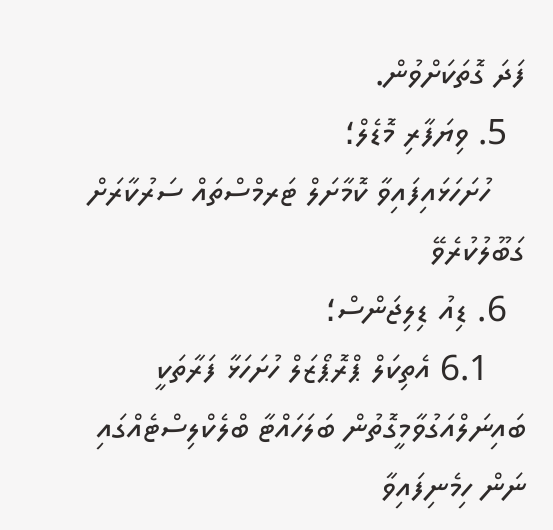ފަދަ ގޮތަކަށްވުން.
  5. ވިޔަފާރި މޮޑެލް؛
    ހުށަހަޅައިފައިވާ ކޮމާށަލް ޓަރމްސްތައް ސަރުކާރަށް ގަބޫލުކުރެވޭ
  6. ޑިއު ޑިލިޖަންސް؛
    6.1 އެތިކަލް ޕްރޮޕޯޒަލް ހުށަހަޅާ ފަރާތަކީ ބައިނަލްއަގުވާމީގޮތުން ބަލަހައްޓާ ބްލެކްލިސްޓެއްގައި ނަން ހިމެނިފައިވާ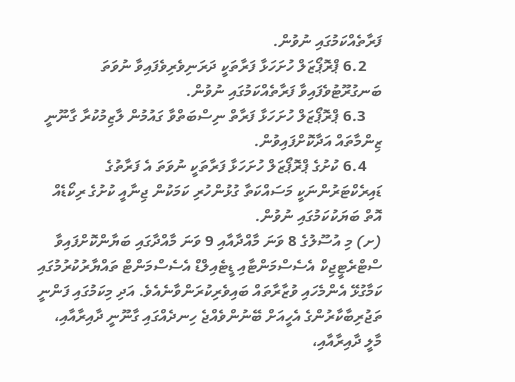ފަރާތެއްކަމުގައި ނުވުން.
    6.2 ޕްރޮޕޯޒަލް ހުށަހަޅާ ފަރާތަކީ ދަރަނިވެރިވެފައިވާ ނުވަތަ ބަނގުރޫޓުވެފައިވާ ފަރާތެއްކަމުގައި ނުވުން.
    6.3 ޕްރޮޕޯޒަލް ހުށަހަޅާ ފަރާތް ނިސްބަތްވާ ގައުމުން ލާޒިމުކުރާ ގާނޫނީ ޒިންމާތައް އަދާކޮށްފައިވުން.
    6.4 ކުށުގެ ޕްރޮޕޯޒަލް ހުށަހަޅާ ފަރާތަކީ ނުވަތަ އެ ފަރާތުގެ ޑައިރެކްޓަރުންނަކީ މަސައްކަތާ ގުޅުންހުރި ކަމަކުން ޖިނާއީ ކުށުގެ ރިކޯޑެއް އޮތް ބަޔަކުކަމުގައި ނުވުން.
(ށ) މި އުސޫލުގެ 8 ވަނަ މާއްދާއާއި 9 ވަނަ މާއްދާގައި ބަޔާންކޮށްފައިވާ ސްޓްރެޓީޖިކް އެސެސްމަންޓާއި ޑީޓެއިލްޑް އެސެސްމަންޓް ތައްޔާރުކުރުމުގައި ކަމާގުޅޭ އެންމެހައި ވުޒާރާތައް ބައިވެރިކުރަންވާނެއެވެ. އަދި މިކަމުގައި ފަންނީ ތަޖުރިބާކާރުންގެ އެހީއަށް ބޭނުންވެއްޖެ ހިނދެއްގައި ގާނޫނީ ދާއިރާއާއި، މާލީ ދާއިރާއާއި،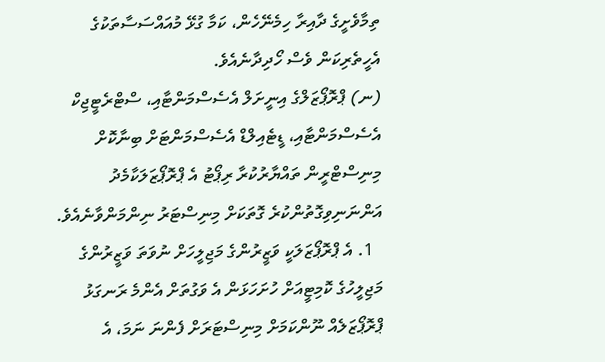ތިމާވެށީގެ ދާއިރާ ހިމެނޭހެން، ކަމާ ގުޅޭ މުއައްސަސާތަކުގެ އެހީތެރިކަން ވެސް ހޯދިދާނެއެވެ.
(ނ) ޕްރޮޕޯޒަލްގެ އިނީށަލް އެސެސްމަންޓާއި، ސްޓްރެޓީޖިކް އެސެސްމަންޓާއި، ޑީޓެއިލްޑް އެސެސްމަންޓަށް ބިނާކޮށް މިނިސްޓްރީން ތައްޔާރުކުރާ ރިޕޯޓު އެ ޕްރޮޕޯޒަލަކާމެދު އަންނަނިވިގޮތުންކުރެ ގޮތަކަށް މިނިސްޓަރު ނިންމަންވާނެއެވެ.
  1. އެ ޕްރޮޕޯޒަލަކީ ވަޒީރުންގެ މަޖިލީހަށް ނުވަތަ ވަޒީރުންގެ މަޖިލީހުގެ ކޮމިޓީއަށް ހުށަހަޅަން އެ ވަގުތަށް އެންމެ ރަނގަޅު ޕްރޮޕޯޒަލެއް ނޫންކަމަށް މިނިސްޓަރަށް ފެންނަ ނަމަ، އެ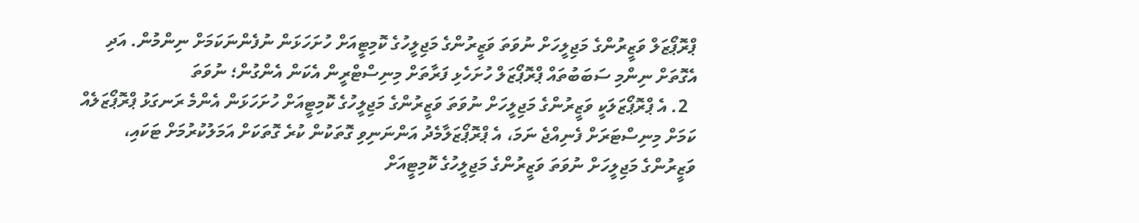ޕްރޮޕޯޒަލް ވަޒީރުންގެ މަޖިލީހަށް ނުވަތަ ވަޒީރުންގެ މަޖިލީހުގެ ކޮމިޓީއަށް ހުށަހަޅަން ނުފެންނަކަމަށް ނިންމުން. އަދި އެގޮތަށް ނިންމި ސަބަބުތައް ޕްރޮޕޯޒަލް ހުށަހެޅި ފަރާތަށް މިނިސްޓްރީން އެކަން އެންގުން؛ ނުވަތަ
  2. އެ ޕްރޮޕޯޒަލަކީ ވަޒީރުންގެ މަޖިލީހަށް ނުވަތަ ވަޒީރުންގެ މަޖިލީހުގެ ކޮމިޓީއަށް ހުށަހަޅަން އެންމެ ރަނގަޅު ޕްރޮޕޯޒަލެއް ކަމަށް މިނިސްޓަރަށް ފެނިއްޖެ ނަމަ، އެ ޕްރޮޕޯޒަލާމެދު އަންނަނިވި ގޮތަކުން ކުރެ ގޮތަކަށް އަމަލުކުރުމަށް ޓަކައި، ވަޒީރުންގެ މަޖިލީހަށް ނުވަތަ ވަޒީރުންގެ މަޖިލީހުގެ ކޮމިޓީއަށް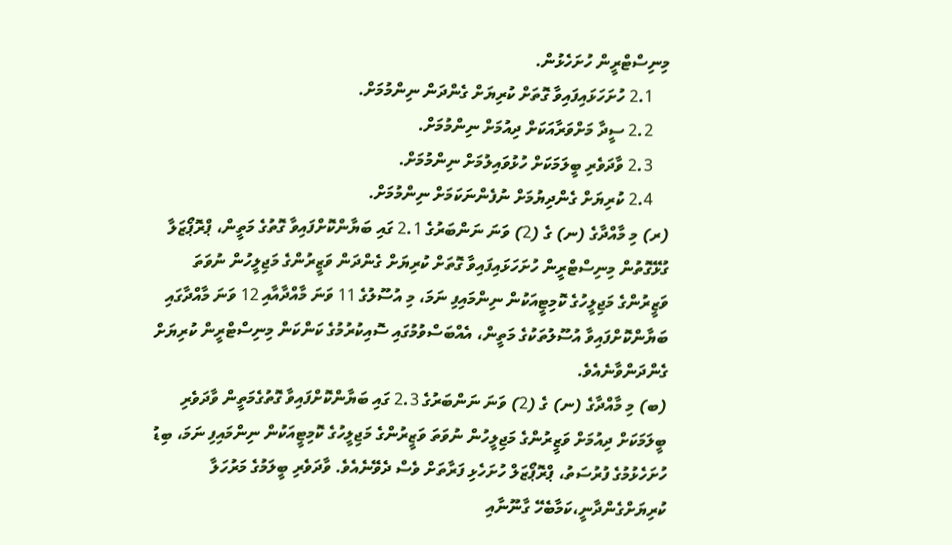މިނިސްޓްރީން ހުށަހެޅުން.
    2.1 ހުށަހަޅައިފައިވާ ގޮތަށް ކުރިޔަށް ގެންދަން ނިންމުމަށް.
    2.2 ސީދާ މަށްވަރާއަކަށް ދިއުމަށް ނިންމުމަށް.
    2.3 ވާދަވެރި ބީލަމަކަށް ހުޅުވައިލުމަށް ނިންމުމަށް.
    2.4 ކުރިޔަށް ގެންދިޔުމަށް ނުފެންނަކަމަށް ނިންމުމަށް.
(ރ) މި މާއްދާގެ (ނ) ގެ (2) ވަނަ ނަންބަރުގެ 2.1 ގައި ބަޔާންކޮށްފައިވާ ގޮތުގެ މަތީން، ޕްރޮޕޯޒަލާ ގުޅޭގޮތުން މިނިސްޓްރީން ހުށަހަޅައިފައިވާ ގޮތަށް ކުރިޔަށް ގެންދަން ވަޒީރުންގެ މަޖިލީހުން ނުވަތަ ވަޒީރުންގެ މަޖިލީހުގެ ކޮމިޓީއަކުން ނިންމައިފި ނަމަ، މި އުސޫލުގެ 11 ވަނަ މާއްދާއާއި 12 ވަނަ މާއްދާގައި ބަޔާންކޮށްފައިވާ އުސޫލުތަކުގެ މަތީން، އެއްބަސްވުމުގައި ސޮއިކުރުމުގެ ކަންކަން މިނިސްޓްރީން ކުރިޔަށް ގެންދަންވާނެއެވެ.
(ބ) މި މާއްދާގެ (ނ) ގެ (2) ވަނަ ނަންބަރުގެ 2.3 ގައި ބަޔާންކޮށްފައިވާ ގޮތުގެމަތީން ވާދަވެރި ބީލަމަކަށް ދިއުމަށް ވަޒީރުންގެ މަޖިލީހުން ނުވަތަ ވަޒީރުންގެ މަޖިލީހުގެ ކޮމިޓީއަކުން ނިންމައިފި ނަމަ، ބިޑު ހުށަހެޅުމުގެ ފުރުސަތު، ޕްރޮޕޯޒަލް ހުށަހެޅި ފަރާތަށް ވެސް ދެވޭނެއެވެ. ވާދަވެރި ބީލަމުގެ މަރުހަލާ ކުރިޔަށްގެންދާނީ،ކަމާބެހޭ ގާނޫނާއި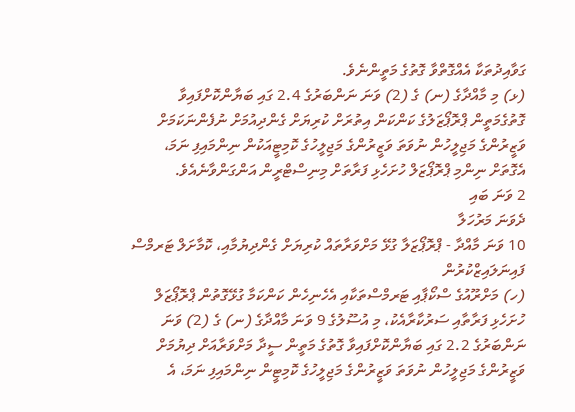ގަވާއިދުތަކާ އެއްގޮތްވާ ގޮތުގެ މަތީންނެވެ.
(ޅ) މި މާއްދާގެ (ނ) ގެ (2) ވަނަ ނަންބަރުގެ 2.4 ގައި ބަޔާންކޮށްފައިވާ ގޮތުގެމަތީން ޕްރޮޕޯޒަލުގެ ކަންކަން އިތުރަށް ކުރިޔަށް ގެންދިއުމަށް ނުފެންނަކަމަށް ވަޒީރުންގެ މަޖިލީހުން ނުވަތަ ވަޒީރުންގެ މަޖިލީހުގެ ކޮމިޓީއަކުން ނިންމައިފި ނަމަ، އެގޮތަށް ނިންމި ޕްރޮޕޯޒަލް ހުށަހެޅި ފަރާތަށް މިނިސްޓްރީން އަންގަންވާނެއެވެ.
2 ވަނަ ބައި
ދެވަނަ މަރުހަލާ
10 ވަނަ މާއްދާ - ޕްރޮޕޯޒަލާ ގުޅޭ މަށްވަރާތައް ކުރިޔަށް ގެންދިޔުމާއި، ކޮމާށަލް ޓަރމްސް ފައިނަލައިޒްކުރުން
(ހ) މަށްރޫއުގެ ސްކޯޕާއި ޓަރމްސްތަކާއި އެހެނިހެން ކަންކަމާ ގުޅޭގޮތުން ޕްރޮޕޯޒަލް ހުށަހެޅި ފަރާތާއި ސަރުކާރާއެކު، މި އުސޫލުގެ 9 ވަނަ މާއްދާގެ (ނ) ގެ (2) ވަނަ ނަންބަރުގެ 2.2 ގައި ބަޔާންކޮށްފައިވާ ގޮތުގެ މަތީން ސީދާ މަށްވަރާއަށް ދިޔުމަށް ވަޒީރުންގެ މަޖިލީހުން ނުވަތަ ވަޒީރުންގެ މަޖިލީހުގެ ކޮމިޓީން ނިންމައިފި ނަމަ، އެ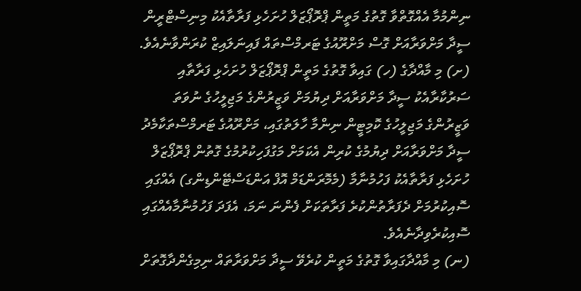ނިންމުމާ އެއްގޮތްވާ ގޮތުގެ މަތީން ޕްރޮޕޯޒަލް ހުށަހެޅި ފަރާތާއެކު މިނިސްޓްރީން ސީދާ މަށްވަރާއަށް ގޮސް މަށްރޫއުގެ ޓަރމްސްތައް ފައިނަލައިޒް ކުރަންވާނެއެވެ.
(ށ) މި މާއްދާގެ (ހ) ގައިވާ ގޮތުގެ މަތީން ޕްރޮޕޯޒަލް ހުށަހެޅި ފަރާތާއި ސަރުކާރާއެކު ސީދާ މަށްވަރާއަށް ދިޔުމަށް ވަޒީރުންގެ މަޖިލީހުގެ ނުވަތަ ވަޒީރުންގެ މަޖިލީހުގެ ކޮމިޓީން ނިންމާ ހާލަތުގައި، މަށްރޫއުގެ ޓަރމްސްތަކާމެދު ސީދާ މަށްވަރާއަށް ދިޔުމުގެ ކުރިން އެކަމަށް މަގުފަހިކުރުމުގެ ގޮތުން ޕްރޮޕޯޒަލް ހުށަހެޅި ފަރާތާއެކު ފަހުމުނާމާ (މެމޮރަންޑަމް އޮފް އަންޑަސްޓޭންޑިންގ) އެއްގައި ސޮއިކުރުމަށް ދެފަރާތުންކުރެ ފަރާތަކަށް ފެންނަ ނަމަ، އެފަދަ ފަހުމުނާމާއެއްގައި ސޮއިކުރެވިދާނެއެވެ.
(ނ) މި މާއްދާގައިވާ ގޮތުގެ މަތީން ކުރެވޭ ސީދާ މަށްވަރާތައް ނިމިގެންދާގޮތަށް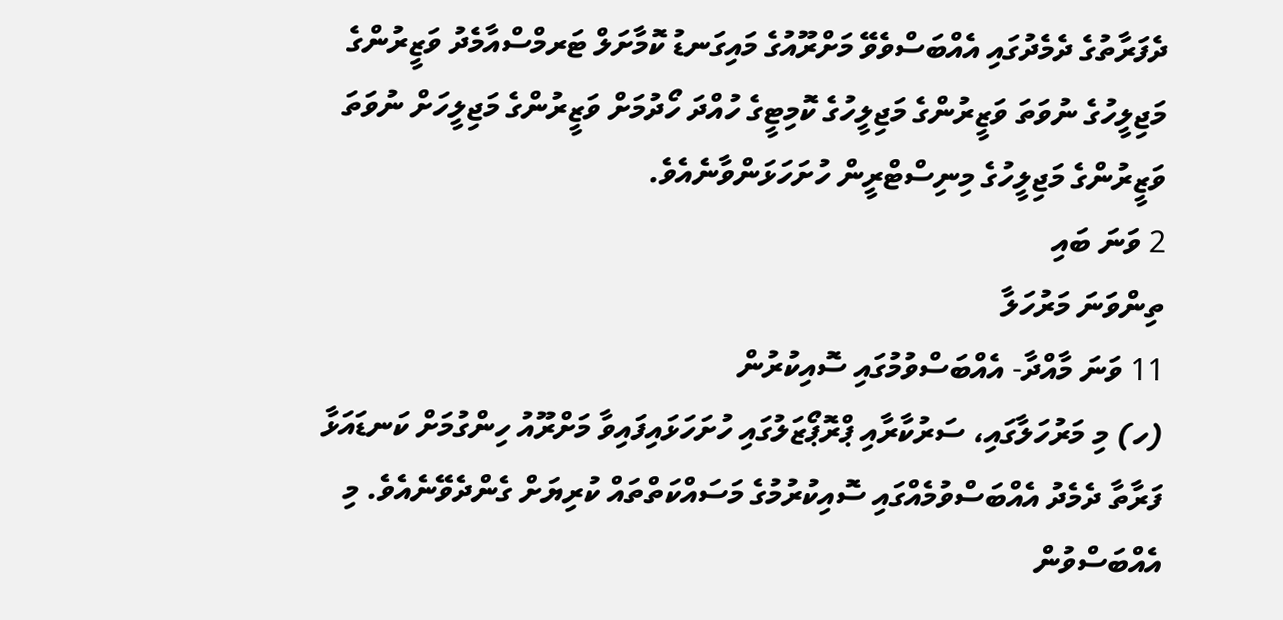ދެފަރާތުގެ ދެމެދުގައި އެއްބަސްވެވޭ މަށްރޫއުގެ މައިގަނޑު ކޮމާށަލް ޓަރމްސްއާމެދު ވަޒީރުންގެ މަޖިލީހުގެ ނުވަތަ ވަޒީރުންގެ މަޖިލީހުގެ ކޮމިޓީގެ ހުއްދަ ހޯދުމަށް ވަޒީރުންގެ މަޖިލީހަށް ނުވަތަ ވަޒީރުންގެ މަޖިލީހުގެ މިނިސްޓްރީން ހުށަހަޅަންވާނެއެވެ.
2 ވަނަ ބައި
ތިންވަނަ މަރުހަލާ
11 ވަނަ މާއްދާ- އެއްބަސްވުމުގައި ސޮއިކުރުން
(ހ) މި މަރުހަލާގައި، ސަރުކާރާއި ޕްރޮޕޯޒަލުގައި ހުށަހަޅައިފައިވާ މަށްރޫއު ހިންގުމަށް ކަނޑައަޅާ ފަރާތާ ދެމެދު އެއްބަސްވުމެއްގައި ސޮއިކުރުމުގެ މަސައްކަތްތައް ކުރިޔަށް ގެންދެވޭނެއެވެ. މި އެއްބަސްވުން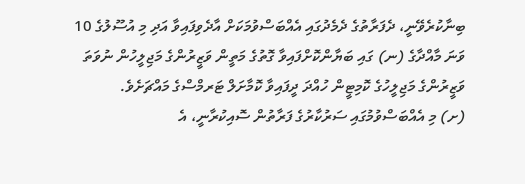ބިނާކުރެވޭނީ، ދެފަރާތުގެ ދެމެދުގައި އެއްބަސްވުމަކަށް އާދެވިފައިވާ އަދި މި އުސޫލުގެ 10 ވަނަ މާއްދާގެ (ނ) ގައި ބަޔާންކޮށްފައިވާ ގޮތުގެ މަތީން ވަޒީރުންގެ މަޖިލީހުން ނުވަތަ ވަޒީރުންގެ މަޖިލީހުގެ ކޮމިޓީން ހުއްދަ ދީފައިވާ ކޮމާށަލް ޓަރމްސްގެ މައްޗަށެވެ.
(ށ) މި އެއްބަސްވުމުގައި ސަރުކާރުގެ ފަރާތުން ސޮއިކުރާނީ، އެ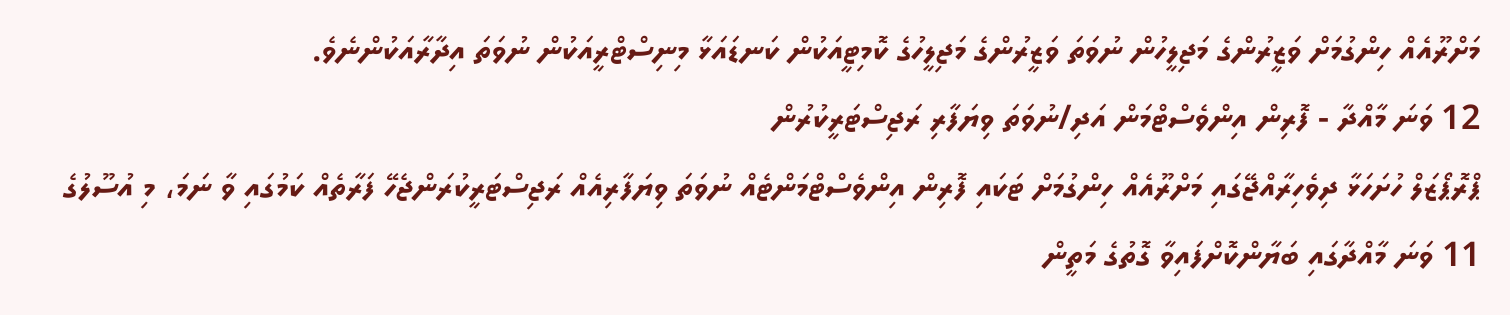މަށްރޫއެއް ހިންގުމަށް ވަޒީރުންގެ މަޖިލީހުން ނުވަތަ ވަޒީރުންގެ މަޖިލީހުގެ ކޮމިޓީއަކުން ކަނޑައަޅާ މިނިސްޓްރީއަކުން ނުވަތަ އިދާރާއަކުންނެވެ.
12 ވަނަ މާއްދާ - ފޮރިން އިންވެސްޓްމަން އަދި/ނުވަތަ ވިޔަފާރި ރަޖިސްޓަރީކުރުން
ޕްރޮޕޯޒަލް ހުށަހަޅާ ދިވެހިރާއްޖޭގައި މަށްރޫއެއް ހިންގުމަށް ޓަކައި ފޮރިން އިންވެސްޓްމަންޓެއް ނުވަތަ ވިޔަފާރިއެއް ރަޖިސްޓަރީކުރަންޖެހޭ ފަރާތެއް ކަމުގައި ވާ ނަމަ، މި އުސޫލުގެ 11 ވަނަ މާއްދާގައި ބަޔާންކޮށްފައިވާ ގޮތުގެ މަތީން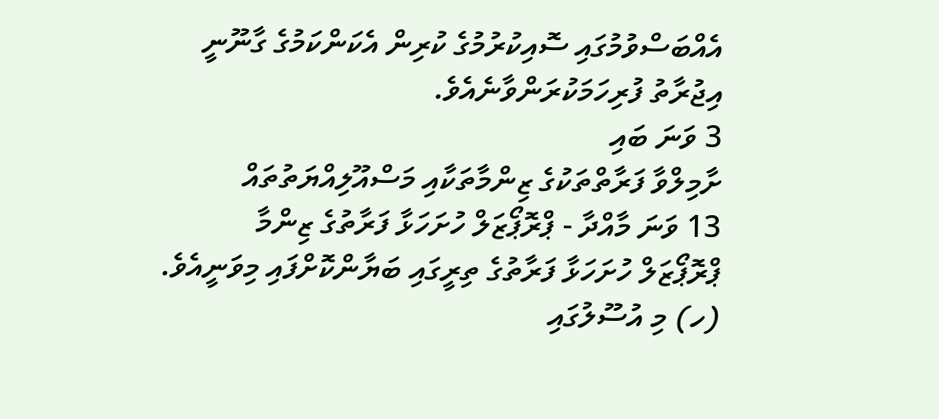އެއްބަސްވުމުގައި ސޮއިކުރުމުގެ ކުރިން އެކަންކަމުގެ ގާނޫނީ އިޖުރާތު ފުރިހަމަކުރަންވާނެއެވެ.
3 ވަނަ ބައި
ށާމިލްވާ ފަރާތްތަކުގެ ޒިންމާތަކާއި މަސްއޫލިއްޔަތުތައް
13 ވަނަ މާއްދާ - ޕްރޮޕޯޒަލް ހުށަހަޅާ ފަރާތުގެ ޒިންމާ
ޕްރޮޕޯޒަލް ހުށަހަޅާ ފަރާތުގެ ތިރީގައި ބަޔާންކޮށްފައި މިވަނީއެވެ.
(ހ) މި އުސޫލުގައި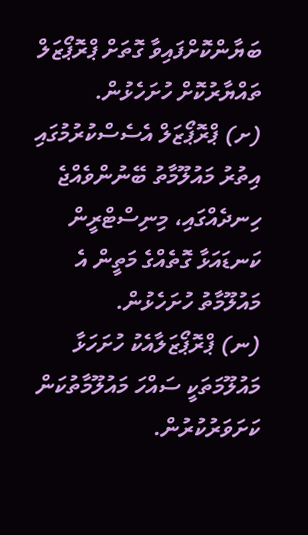ބަޔާންކޮށްފައިވާ ގޮތަށް ޕްރޮޕޯޒަލް ތައްޔާރުކޮށް ހުށަހެޅުން.
(ށ) ޕްރޮޕޯޒަލް އެސެސްކުރުމުގައި އިތުރު މައުލޫމާތު ބޭނުންވެއްޖެ ހިނދެއްގައި، މިނިސްޓްރީން ކަނޑައަޅާ ގޮތެއްގެ މަތީން އެ މައުލޫމާތު ހުށަހެޅުން.
(ނ) ޕްރޮޕޯޒަލާއެކު ހުށަހަޅާ މައުލޫމަތަކީ ސައްހަ މައުލޫމާތުކަން ކަށަވަރުކުރުން.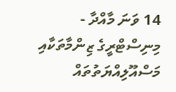14 ވަނަ މާއްދާ - މިނިސްޓްރީގެ ޒިންމާތަކާއި މަސްއޫލިއްޔަތުތައް